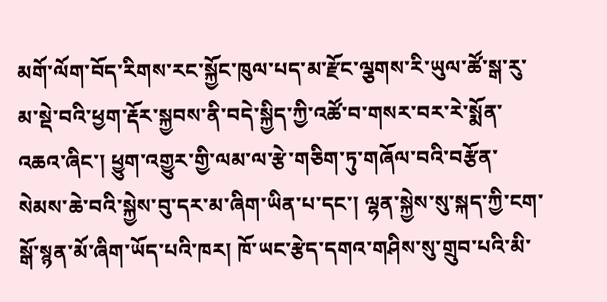མགོ་ལོག་བོད་རིགས་རང་སྐྱོང་ཁུལ་པད་མ་རྫོང་ལྕགས་རི་ཡུལ་ཚོ་སྒ་རུ་མ་སྡེ་བའི་ཕྱག་རྡོར་སྐྱབས་ནི་བདེ་སྐྱིད་ཀྱི་འཚོ་བ་གསར་བར་རེ་སྨོན་འཆའ་ཞིང་། ཕྱུག་འགྱུར་གྱི་ལམ་ལ་རྩེ་གཅིག་ཏུ་གཞོལ་བའི་བརྩོན་སེམས་ཆེ་བའི་སྐྱེས་བུ་དར་མ་ཞིག་ཡིན་པ་དང་། ལྷན་སྐྱེས་སུ་སྐད་ཀྱི་ངག་སྒོ་སྙན་མོ་ཞིག་ཡོད་པའི་ཁར། ཁོ་ཡང་རྩེད་དགའ་གཤིས་སུ་གྲུབ་པའི་མི་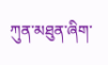ཀུན་མཐུན་ཞིག་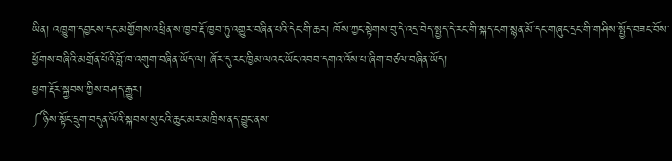ཡིན། འཁྱུག་དབྱངས་དང་མགྱོགས་འཕྲིན་ས་ཁྱབ་རྡོ་ཁྱབ་ཏུ་འགྱུར་བཞིན་པའི་དེང་གི་ཆར། ཁོས་ཀྱང་སྟེགས་བུ་དེ་འདྲ་བེད་སྤྱད་དེ་རང་གི་སྐད་ངག་སྙན་མོ་དང་གཞུང་དྲང་གི་གཤིས་སྤྱོད་བཟང་བོས་ཕྱོགས་བཞིའི་མགྲོན་པོའི་བློ་ཁ་འགུག་བཞིན་ཡོད་ལ། ཞོར་དུ་རང་ཁྱིམ་ལའང་ཡོང་འབབ་དགའ་འོས་པ་ཞིག་བཙལ་བཞིན་ཡོད།
ཕྱག་རྡོར་སྐྱབས་ཀྱིས་བཤད་རྒྱུར།
༼ཉིས་སྟོང་དྲུག་བདུན་ལོའི་སྐབས་སུ་ངའི་ཆུང་མར་མཁྲིས་ནད་བྱུང་ནས་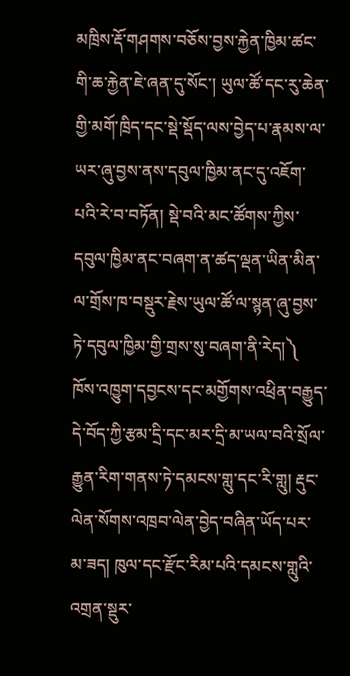མཁྲིས་རྡོ་གཤགས་བཅོས་བྱས་རྐྱེན་ཁྱིམ་ཚང་གི་ཆ་རྐྱེན་ཇེ་ཞན་དུ་སོང་། ཡུལ་ཚོ་དང་རུ་ཆེན་གྱི་མགོ་ཁྲིད་དང་སྡེ་སྡོད་ལས་བྱེད་པ་རྣམས་ལ་ཡར་ཞུ་བྱས་ནས་དབུལ་ཁྱིམ་ནང་དུ་འཇོག་པའི་རེ་བ་བཏོན། སྡེ་བའི་མང་ཚོགས་ཀྱིས་དབུལ་ཁྱིམ་ནང་བཞག་ན་ཚད་ལྡན་ཡིན་མིན་ལ་གྲོས་ཁ་བསྡུར་རྗེས་ཡུལ་ཚོ་ལ་སྙན་ཞུ་བྱས་ཏེ་དབུལ་ཁྱིམ་གྱི་གྲས་སུ་བཞག་ནི་རེད།༽
ཁོས་འཁྱུག་དབྱངས་དང་མགྱོགས་འཕྲིན་བརྒྱུད་དེ་བོད་ཀྱི་རྩམ་དྲི་དང་མར་དྲི་མ་ཡལ་བའི་སྲོལ་རྒྱུན་རིག་གནས་ཏེ་དམངས་གླུ་དང་རི་གླུ། རྡུང་ལེན་སོགས་འཁྲབ་ལེན་བྱེད་བཞིན་ཡོད་པར་མ་ཟད། ཁུལ་དང་རྫོང་རིམ་པའི་དམངས་གླུའི་འགྲན་སྡུར་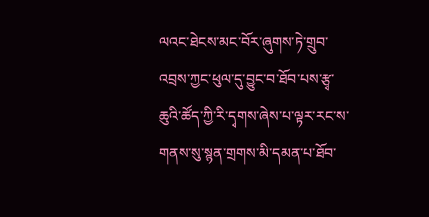ལའང་ཐེངས་མང་བོར་ཞུགས་ཏེ་གྲུབ་འབྲས་ཀྱང་ཕུལ་དུ་བྱུང་བ་ཐོབ་པས་རྩྭ་ཆུའི་ཚོད་ཀྱི་རི་དྭགས་ཞེས་པ་ལྟར་རང་ས་གནས་སུ་སྙན་གྲགས་མི་དམན་པ་ཐོབ་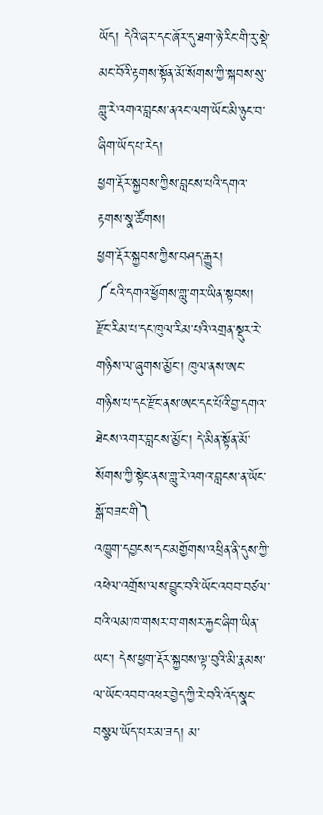ཡོད། དེའི་ཞར་དང་ཞོར་དུ་ཐག་ཉེ་རིང་གི་རུ་སྡེ་མང་བོའི་རྟགས་སྟོན་མོ་སོགས་ཀྱི་སྐབས་སུ་གླུ་རེ་འགའ་བླངས་ནའང་ལག་ཡོང་མི་ཉུང་བ་ཞིག་ཡོད་པ་རེད།
ཕྱག་རྡོར་སྐྱབས་ཀྱིས་བླངས་པའི་དགའ་རྟགས་སྣ་ཚོགས།
ཕྱག་རྡོར་སྐྱབས་ཀྱིས་བཤད་རྒྱུར།
༼ངའི་དགའ་ཕྱོགས་གླུ་གར་ཡིན་སྟབས། རྫོང་རིམ་པ་དང་ཁུལ་རིམ་པའི་འགྲན་སྡུར་རེ་གཉིས་ལ་ཞུགས་མྱོང་། ཁུལ་ནས་ཨང་གཉིས་པ་དང་རྫོང་ནས་ཨང་དང་པོའི་བྱ་དགའ་ཐེངས་འགར་བླངས་མྱོང་། དེ་མིན་སྟོན་མོ་སོགས་ཀྱི་སྟེང་ནས་གླུ་རེ་འགའ་བླངས་ན་ཡོང་སྒོ་བཟང་གི༽
འཁྱུག་དབྱངས་དང་མགྱོགས་འཕྲིན་ནི་དུས་ཀྱི་འཕེལ་འགྲོས་ལས་བྱུང་བའི་ཡོང་འབབ་བཙལ་བའི་ལམ་ཁ་གསར་བ་གསར་རྐྱང་ཞིག་ཡིན་ཡང་། དེས་ཕྱག་རྡོར་སྐྱབས་ལྟ་བུའི་མི་རྣམས་ལ་ཡོང་འབབ་འཕར་བྱེད་ཀྱི་རེ་བའི་འོད་སྣང་བསྩལ་ཡོད་པར་མ་ཟད། མ་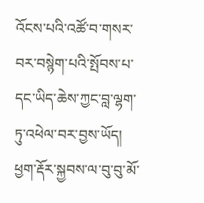འོངས་པའི་འཚོ་བ་གསར་བར་བསྙེག་པའི་སྤོབས་པ་དང་ཡིད་ཆེས་ཀྱང་བླ་ལྷག་ཏུ་འཕེལ་བར་བྱས་ཡོད།
ཕྱག་རྡོར་སྐྱབས་ལ་བུ་བུ་མོ་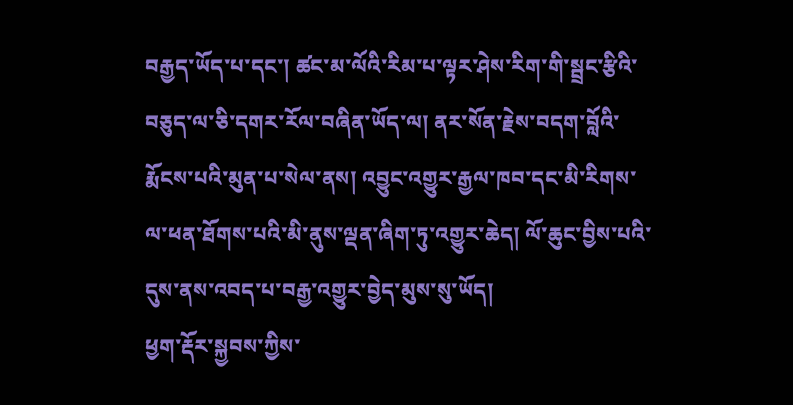བརྒྱད་ཡོད་པ་དང་། ཚང་མ་ལོའི་རིམ་པ་ལྟར་ཤེས་རིག་གི་སྦྲང་རྩིའི་བཅུད་ལ་ཅི་དགར་རོལ་བཞིན་ཡོད་ལ། ནར་སོན་རྗེས་བདག་བློའི་རྨོངས་པའི་མུན་པ་སེལ་ནས། འབྱུང་འགྱུར་རྒྱལ་ཁབ་དང་མི་རིགས་ལ་ཕན་ཐོགས་པའི་མི་ནུས་ལྡན་ཞིག་ཏུ་འགྱུར་ཆེད། ལོ་ཆུང་བྱིས་པའི་དུས་ནས་འབད་པ་བརྒྱ་འགྱུར་བྱེད་མུས་སུ་ཡོད།
ཕྱག་རྡོར་སྐྱབས་ཀྱིས་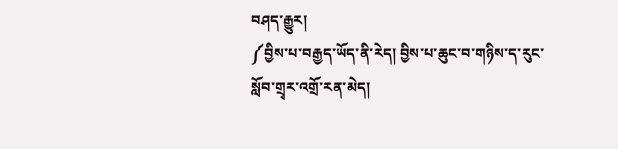བཤད་རྒྱུར།
༼བྱིས་པ་བརྒྱད་ཡོད་ནི་རེད། བྱིས་པ་ཆུང་བ་གཉིས་ད་རུང་སློབ་གྲྭར་འགྲོ་རན་མེད།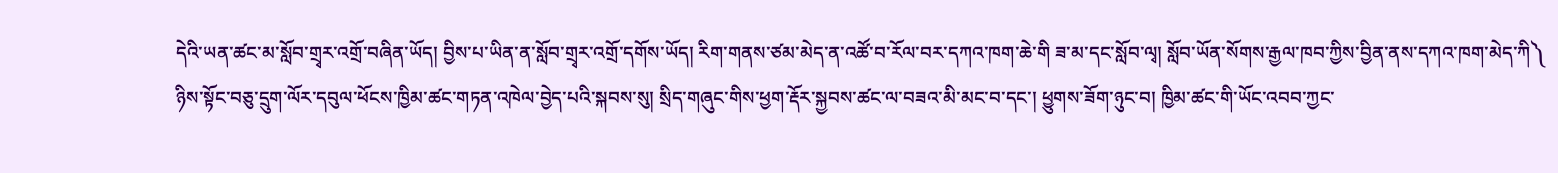དེའི་ཡན་ཚང་མ་སློབ་གྲྭར་འགྲོ་བཞིན་ཡོད། བྱིས་པ་ཡིན་ན་སློབ་གྲྭར་འགྲོ་དགོས་ཡོད། རིག་གནས་ཙམ་མེད་ན་འཚོ་བ་རོལ་བར་དཀའ་ཁག་ཆེ་གི ཟ་མ་དང་སློབ་ལྭ། སློབ་ཡོན་སོགས་རྒྱལ་ཁབ་ཀྱིས་བྱིན་ནས་དཀའ་ཁག་མེད་ཀི༽
ཉིས་སྟོང་བཅུ་དྲུག་ལོར་དབུལ་ཕོངས་ཁྱིམ་ཚང་གཏན་འཁེལ་བྱེད་པའི་སྐབས་སུ། སྲིད་གཞུང་གིས་ཕྱག་རྡོར་སྐྱབས་ཚང་ལ་བཟའ་མི་མང་བ་དང་། ཕྱུགས་ཟོག་ཉུང་བ། ཁྱིམ་ཚང་གི་ཡོང་འབབ་ཀྱང་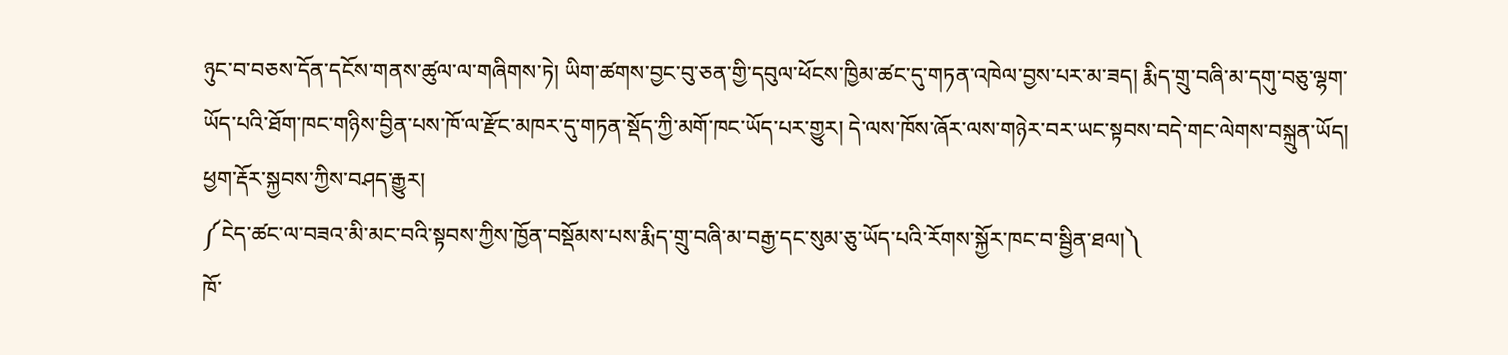ཉུང་བ་བཅས་དོན་དངོས་གནས་ཚུལ་ལ་གཞིགས་ཏེ། ཡིག་ཚགས་བྱང་བུ་ཅན་གྱི་དབུལ་ཕོངས་ཁྱིམ་ཚང་དུ་གཏན་འཁེལ་བྱས་པར་མ་ཟད། རྨིད་གྲུ་བཞི་མ་དགུ་བཅུ་ལྷག་ཡོད་པའི་ཐོག་ཁང་གཉིས་བྱིན་པས་ཁོ་ལ་རྫོང་མཁར་དུ་གཏན་སྡོད་ཀྱི་མགོ་ཁང་ཡོད་པར་གྱུར། དེ་ལས་ཁོས་ཞོར་ལས་གཉེར་བར་ཡང་སྟབས་བདེ་གང་ལེགས་བསྐྲུན་ཡོད།
ཕྱག་རྡོར་སྐྱབས་ཀྱིས་བཤད་རྒྱུར།
༼ངེད་ཚང་ལ་བཟའ་མི་མང་བའི་སྟབས་ཀྱིས་ཁྱོན་བསྡོམས་པས་རྨིད་གྲུ་བཞི་མ་བརྒྱ་དང་སུམ་ཅུ་ཡོད་པའི་རོགས་སྐྱོར་ཁང་བ་སྦྱིན་ཐལ།༽
ཁོ་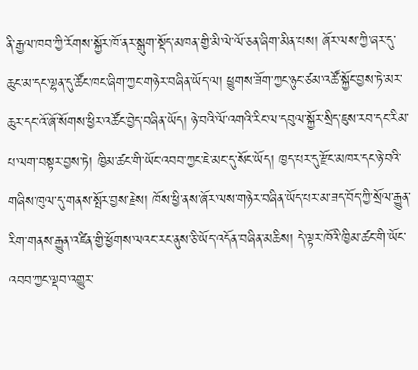ནི་རྒྱལ་ཁབ་ཀྱི་རོགས་སྐྱོར་ཁོ་ནར་སྒུག་སྡོད་མཁན་གྱི་མི་ལེ་ལོ་ཅན་ཞིག་མིན་པས། ཞོར་ལས་ཀྱི་ཞར་དུ་ཆུང་མ་དང་ལྷན་དུ་ཚོང་ཁང་ཞིག་ཀྱང་གཉེར་བཞིན་ཡོད་ལ། ཕྱུགས་ཟོག་ཀྱང་ཉུང་ཙམ་འཚོ་སྐྱོང་བྱས་ཏེ་མར་ཆུར་དང་འོ་ཞོ་སོགས་ཕྱིར་འཚོང་བྱེད་བཞིན་ཡོད། ཉེ་བའི་ལོ་འགའི་རིང་ལ་དབུལ་སྐྱོར་སྲིད་ཇུས་རབ་དང་རིམ་པ་ལག་བསྟར་བྱས་ཏེ། ཁྱིམ་ཚང་གི་ཡོང་འབབ་ཀྱང་ཇེ་མང་དུ་སོང་ཡོད། ཁྱད་པར་དུ་རྫོང་མཁར་དང་ཉེ་བའི་གཞིས་ཁུལ་དུ་གནས་སྤོར་བྱས་རྗེས། ཁོས་ཕྱི་ནས་ཞོར་ལས་གཉེར་བཞིན་ཡོད་པར་མ་ཟད་བོད་ཀྱི་སྲོལ་རྒྱུན་རིག་གནས་རྒྱུན་འཛིན་གྱི་ཕྱོགས་ལའང་རང་ནུས་ཅི་ཡོད་འདོན་བཞིན་མཆིས། དེ་ལྟར་ཁོའི་ཁྱིམ་ཚང་གི་ཡོང་འབབ་ཀྱང་ལྡབ་འགྱུར་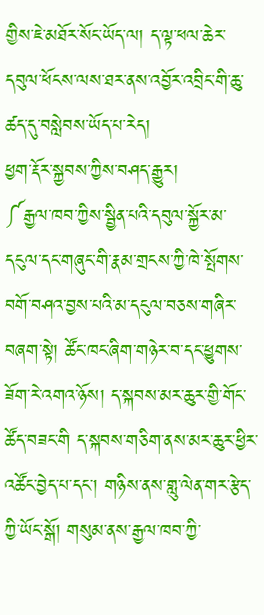གྱིས་ཇེ་མཐོར་སོང་ཡོད་ལ། ད་ལྟ་ཕལ་ཆེར་དབུལ་ཕོངས་ལས་ཐར་ནས་འབྱོར་འབྲིང་གི་ཆུ་ཚད་དུ་བསླེབས་ཡོད་པ་རེད།
ཕྱག་རྡོར་སྐྱབས་ཀྱིས་བཤད་རྒྱུར།
༼རྒྱལ་ཁབ་ཀྱིས་སྦྱིན་པའི་དབུལ་སྐྱོར་མ་དངུལ་དང་གཞུང་གི་རྣམ་གྲངས་ཀྱི་ཁེ་སྤོགས་བགོ་བཤའ་བྱས་པའི་མ་དངུལ་བཅས་གཞིར་བཞག་སྟེ། ཚོང་ཁང་ཞིག་གཉེར་བ་དང་ཕྱུགས་ཟོག་རེ་འགའ་ཉོས། ད་སྐབས་མར་ཆུར་གྱི་གོང་ཚོད་བཟང་གི ད་སྐབས་གཅིག་ནས་མར་ཆུར་ཕྱིར་འཚོང་བྱེད་པ་དང་། གཉིས་ནས་གླུ་ལེན་གར་རྩེད་ཀྱི་ཡོང་སྒོ། གསུམ་ནས་རྒྱལ་ཁབ་ཀྱི་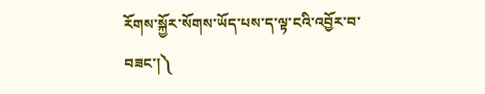རོགས་སྐྱོར་སོགས་ཡོད་པས་ད་ལྟ་ངའི་འབྱོར་བ་བཟང་།༽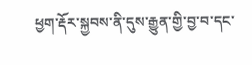ཕྱག་རྡོར་སྐྱབས་ནི་དུས་རྒྱུན་གྱི་བྱ་བ་དང་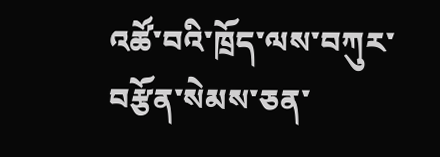འཚོ་བའི་ཁྲོད་ལས་བཀུར་བརྩོན་སེམས་ཅན་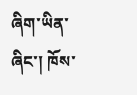ཞིག་ཡིན་ཞིང་། ཁོས་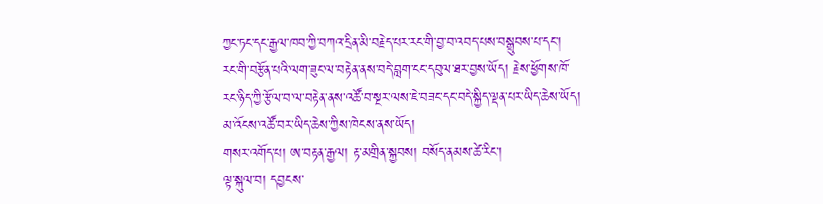ཀྱང་ཏང་དང་རྒྱལ་ཁབ་ཀྱི་བཀའ་དྲིན་མི་བརྗེད་པར་རང་གི་བྱ་བ་འབད་པས་བསྒྲུབས་པ་དང་། རང་གི་བརྩོན་པའི་ལག་ཟུང་ལ་བརྟེན་ནས་བདེ་བླག་ངང་དབུལ་ཐར་བྱས་ཡོད། རྗེས་ཕྱོགས་ཁོ་རང་ཉིད་ཀྱི་རྩོལ་བ་ལ་བརྟེན་ནས་འཚོ་བ་སྔར་ལས་ཇེ་བཟང་དང་བདེ་སྐྱིད་ལྡན་པར་ཡིད་ཆེས་ཡོད།
མ་འོངས་འཚོ་བར་ཡིད་ཆེས་ཀྱིས་ཁེངས་ནས་ཡོད།
གསར་འགོད་པ། ཨ་བརྟན་རྒྱལ། རྟ་མགྲིན་སྐྱབས། བསོད་ནམས་ཚེ་རིང་།
ལྟ་སྐུལ་བ། དབྱངས་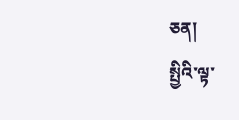ཅན།
སྤྱིའི་ལྟ་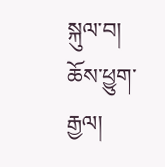སྐུལ་བ། ཆོས་ཕྱུག་རྒྱལ།